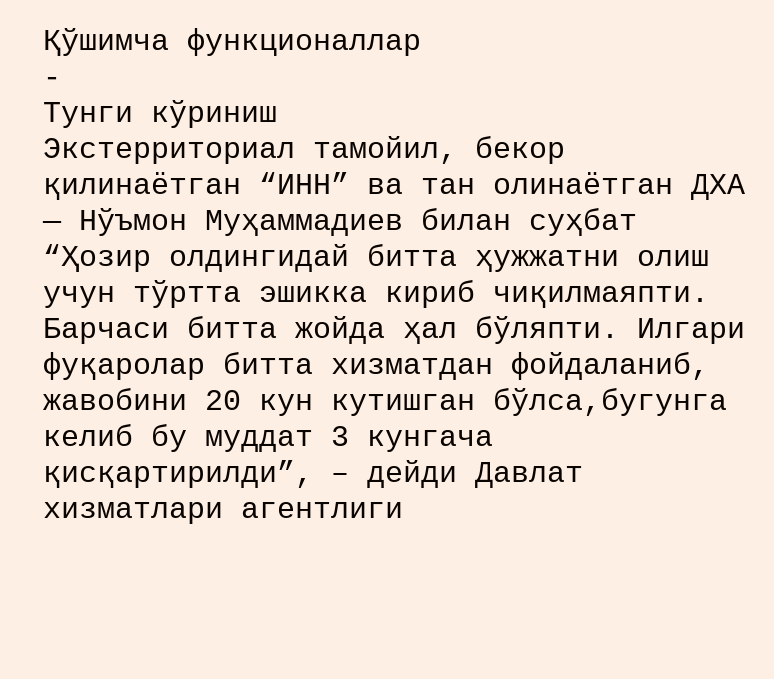Қўшимча функционаллар
-
Тунги кўриниш
Экстерриториал тамойил, бекор қилинаётган “ИНН” ва тан олинаётган ДХА — Нўъмон Муҳаммадиев билан суҳбат
“Ҳозир олдингидай битта ҳужжатни олиш учун тўртта эшикка кириб чиқилмаяпти. Барчаси битта жойда ҳал бўляпти. Илгари фуқаролар битта хизматдан фойдаланиб, жавобини 20 кун кутишган бўлса,бугунга келиб бу муддат 3 кунгача қисқартирилди”, – дейди Давлат хизматлари агентлиги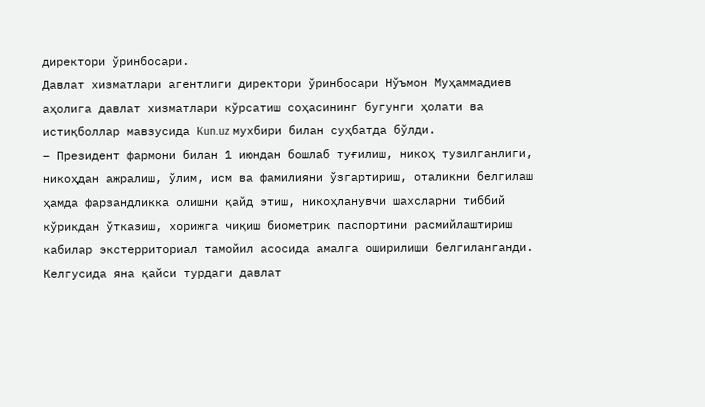директори ўринбосари.
Давлат хизматлари агентлиги директори ўринбосари Нўъмон Муҳаммадиев аҳолига давлат хизматлари кўрсатиш соҳасининг бугунги ҳолати ва истиқболлар мавзусида Kun.uz мухбири билан суҳбатда бўлди.
– Президент фармони билан 1 июндан бошлаб туғилиш, никоҳ тузилганлиги, никоҳдан ажралиш, ўлим, исм ва фамилияни ўзгартириш, оталикни белгилаш ҳамда фарзандликка олишни қайд этиш, никоҳланувчи шахсларни тиббий кўрикдан ўтказиш, хорижга чиқиш биометрик паспортини расмийлаштириш кабилар экстерриториал тамойил асосида амалга оширилиши белгиланганди. Келгусида яна қайси турдаги давлат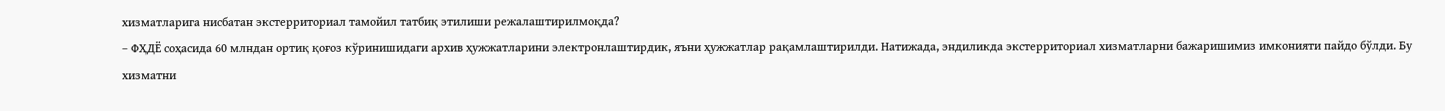хизматларига нисбатан экстерриториал тамойил татбиқ этилиши режалаштирилмоқда?
– ФҲДЁ соҳасида 60 млндан ортиқ қоғоз кўринишидаги архив ҳужжатларини электронлаштирдик, яъни ҳужжатлар рақамлаштирилди. Натижада, эндиликда экстерриториал хизматларни бажаришимиз имконияти пайдо бўлди. Бу хизматни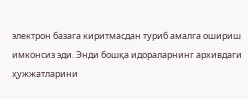электрон базага киритмасдан туриб амалга ошириш имконсиз эди. Энди бошқа идораларнинг архивдаги ҳужжатларини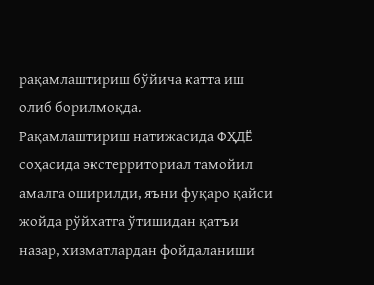рақамлаштириш бўйича катта иш олиб борилмоқда.
Рақамлаштириш натижасида ФҲДЁ соҳасида экстерриториал тамойил амалга оширилди, яъни фуқаро қайси жойда рўйхатга ўтишидан қатъи назар, хизматлардан фойдаланиши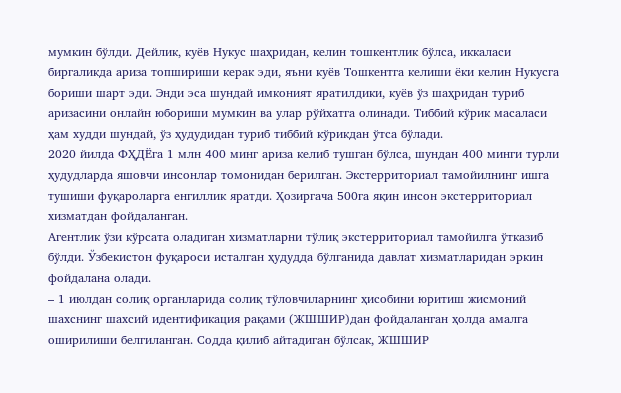мумкин бўлди. Дейлик, куёв Нукус шаҳридан, келин тошкентлик бўлса, иккаласи биргаликда ариза топшириши керак эди, яъни куёв Тошкентга келиши ёки келин Нукусга бориши шарт эди. Энди эса шундай имконият яратилдики, куёв ўз шаҳридан туриб аризасини онлайн юбориши мумкин ва улар рўйхатга олинади. Тиббий кўрик масаласи ҳам худди шундай, ўз ҳудудидан туриб тиббий кўрикдан ўтса бўлади.
2020 йилда ФҲДЁга 1 млн 400 минг ариза келиб тушган бўлса, шундан 400 минги турли ҳудудларда яшовчи инсонлар томонидан берилган. Экстерриториал тамойилнинг ишга тушиши фуқароларга енгиллик яратди. Ҳозиргача 500га яқин инсон экстерриториал хизматдан фойдаланган.
Агентлик ўзи кўрсата оладиган хизматларни тўлиқ экстерриториал тамойилга ўтказиб бўлди. Ўзбекистон фуқароси исталган ҳудудда бўлганида давлат хизматларидан эркин фойдалана олади.
– 1 июлдан солиқ органларида солиқ тўловчиларнинг ҳисобини юритиш жисмоний шахснинг шахсий идентификация рақами (ЖШШИР)дан фойдаланган ҳолда амалга оширилиши белгиланган. Содда қилиб айтадиган бўлсак, ЖШШИР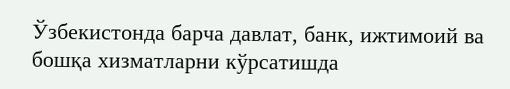Ўзбекистонда барча давлат, банк, ижтимоий ва бошқа хизматларни кўрсатишда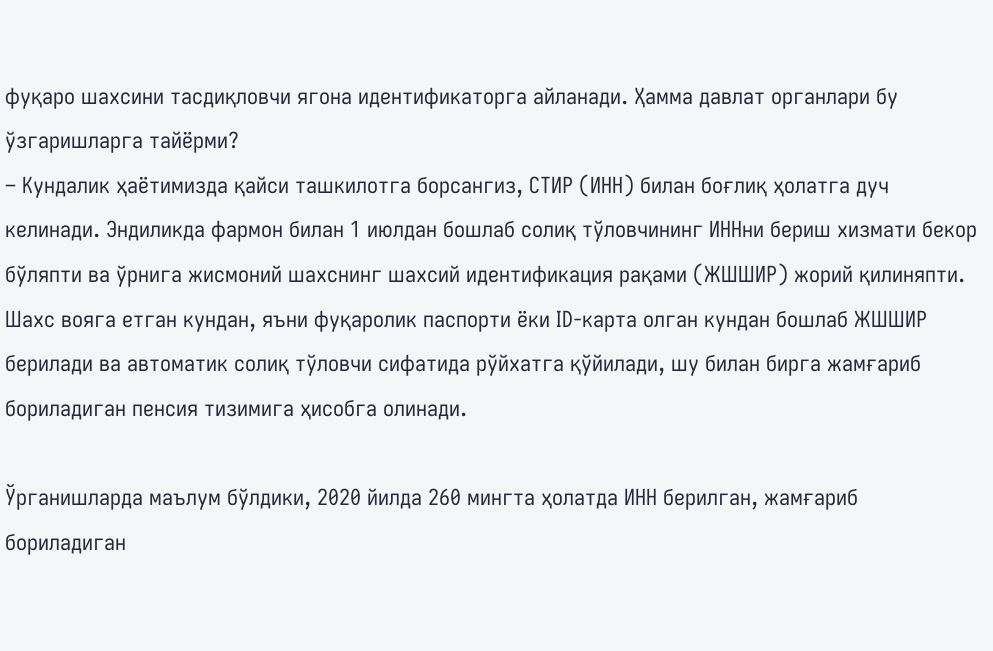фуқаро шахсини тасдиқловчи ягона идентификаторга айланади. Ҳамма давлат органлари бу ўзгаришларга тайёрми?
– Кундалик ҳаётимизда қайси ташкилотга борсангиз, СТИР (ИНН) билан боғлиқ ҳолатга дуч келинади. Эндиликда фармон билан 1 июлдан бошлаб солиқ тўловчининг ИННни бериш хизмати бекор бўляпти ва ўрнига жисмоний шахснинг шахсий идентификация рақами (ЖШШИР) жорий қилиняпти. Шахс вояга етган кундан, яъни фуқаролик паспорти ёки ID-карта олган кундан бошлаб ЖШШИР берилади ва автоматик солиқ тўловчи сифатида рўйхатга қўйилади, шу билан бирга жамғариб бориладиган пенсия тизимига ҳисобга олинади.

Ўрганишларда маълум бўлдики, 2020 йилда 260 мингта ҳолатда ИНН берилган, жамғариб бориладиган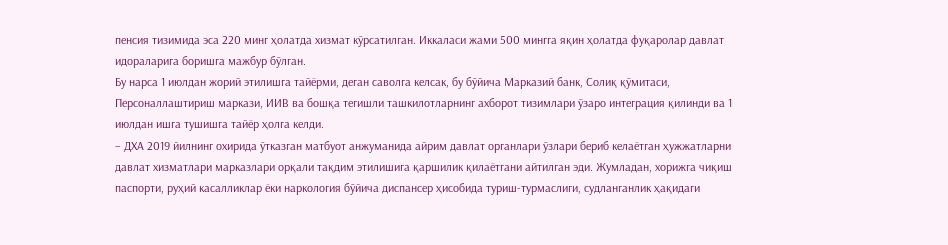пенсия тизимида эса 220 минг ҳолатда хизмат кўрсатилган. Иккаласи жами 500 мингга яқин ҳолатда фуқаролар давлат идораларига боришга мажбур бўлган.
Бу нарса 1 июлдан жорий этилишга тайёрми, деган саволга келсак, бу бўйича Марказий банк, Солиқ қўмитаси, Персоналлаштириш маркази, ИИВ ва бошқа тегишли ташкилотларнинг ахборот тизимлари ўзаро интеграция қилинди ва 1 июлдан ишга тушишга тайёр ҳолга келди.
– ДХА 2019 йилнинг охирида ўтказган матбуот анжуманида айрим давлат органлари ўзлари бериб келаётган ҳужжатларни давлат хизматлари марказлари орқали тақдим этилишига қаршилик қилаётгани айтилган эди. Жумладан, хорижга чиқиш паспорти, руҳий касалликлар ёки наркология бўйича диспансер ҳисобида туриш-турмаслиги, судланганлик ҳақидаги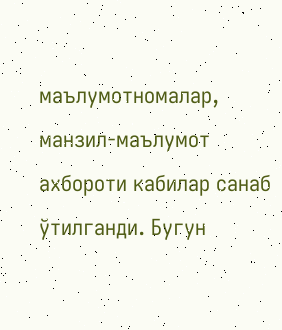маълумотномалар, манзил-маълумот ахбороти кабилар санаб ўтилганди. Бугун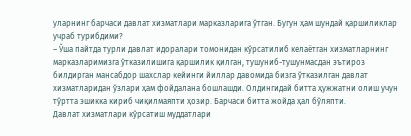уларнинг барчаси давлат хизматлари марказларига ўтган. Бугун ҳам шундай қаршиликлар учраб турибдими?
– Ўша пайтда турли давлат идоралари томонидан кўрсатилиб келаётган хизматларнинг марказларимизга ўтказилишига қаршилик қилган, тушуниб-тушунмасдан эътироз билдирган мансабдор шахслар кейинги йиллар давомида бизга ўтказилган давлат хизматларидан ўзлари ҳам фойдалана бошлашди. Олдингидай битта ҳужжатни олиш учун тўртта эшикка кириб чиқилмаяпти ҳозир. Барчаси битта жойда ҳал бўляпти.
Давлат хизматлари кўрсатиш муддатлари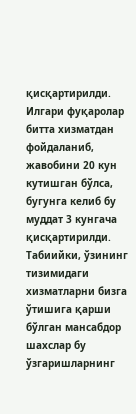қисқартирилди. Илгари фуқаролар битта хизматдан фойдаланиб, жавобини 20 кун кутишган бўлса, бугунга келиб бу муддат 3 кунгача қисқартирилди. Табиийки, ўзининг тизимидаги хизматларни бизга ўтишига қарши бўлган мансабдор шахслар бу ўзгаришларнинг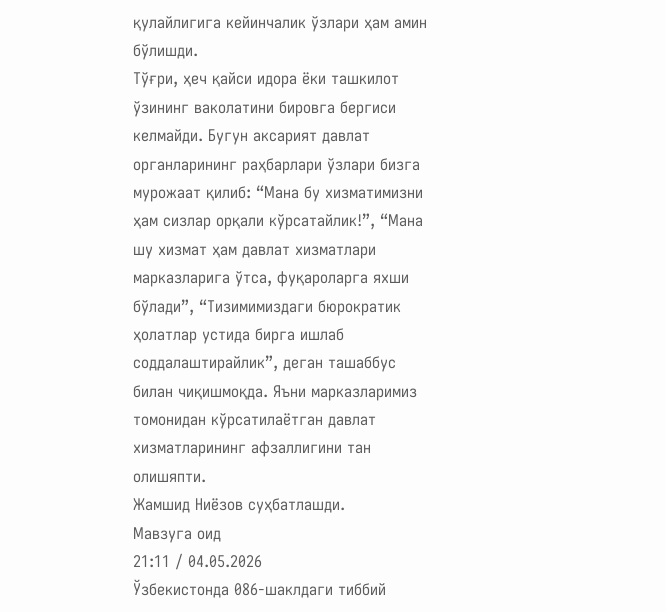қулайлигига кейинчалик ўзлари ҳам амин бўлишди.
Тўғри, ҳеч қайси идора ёки ташкилот ўзининг ваколатини бировга бергиси келмайди. Бугун аксарият давлат органларининг раҳбарлари ўзлари бизга мурожаат қилиб: “Мана бу хизматимизни ҳам сизлар орқали кўрсатайлик!”, “Мана шу хизмат ҳам давлат хизматлари марказларига ўтса, фуқароларга яхши бўлади”, “Тизимимиздаги бюрократик ҳолатлар устида бирга ишлаб соддалаштирайлик”, деган ташаббус билан чиқишмоқда. Яъни марказларимиз томонидан кўрсатилаётган давлат хизматларининг афзаллигини тан олишяпти.
Жамшид Ниёзов суҳбатлашди.
Мавзуга оид
21:11 / 04.05.2026
Ўзбекистонда 086-шаклдаги тиббий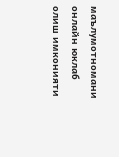маълумотномани онлайн юклаб олиш имконияти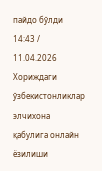пайдо бўлди
14:43 / 11.04.2026
Хориждаги ўзбекистонликлар элчихона қабулига онлайн ёзилиши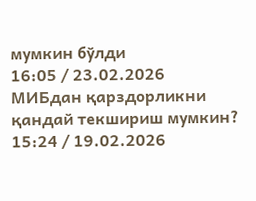мумкин бўлди
16:05 / 23.02.2026
МИБдан қарздорликни қандай текшириш мумкин?
15:24 / 19.02.2026